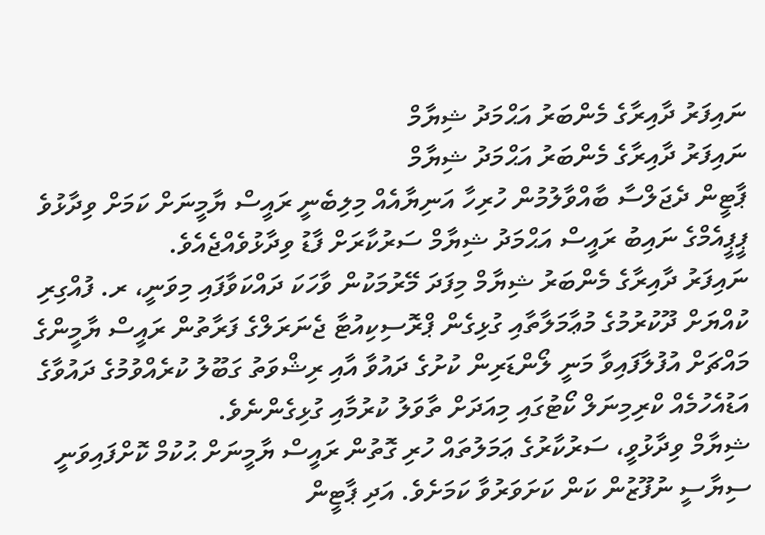ނައިފަރު ދާއިރާގެ މެންބަރު އަޙްމަދު ޝިޔާމް
ނައިފަރު ދާއިރާގެ މެންބަރު އަޙްމަދު ޝިޔާމް
ޕާޓީން ދެޖަލްސާ ބާއްވާލުމުން ހުރިހާ އަނިޔާއެއް މިލިބެނީ ރައީސް ޔާމީނަށް ކަމަށް ވިދާޅުވެ ޕީޕީއެމްގެ ނައިބު ރައީސް އަޙްމަދު ޝިޔާމް ސަރުކާރަށް ފާޑު ވިދާޅުވެއްޖެއެވެ.
ނައިފަރު ދާއިރާގެ މެންބަރު ޝިޔާމް މިފަދަ މޭރުމަކުން ވާހަކަ ދައްކަވާފައި މިވަނީ، ރ. ފުއްގިރި ކުއްޔަށް ދޫކުރުމުގެ މުޢާމަލާތާއި ގުޅިގެން ޕްރޮސިކިއުޓާ ޖެނަރަލްގެ ފަރާތުން ރައީސް ޔާމީންގެ މައްޗަށް އުފުލާފައިވާ މަނީ ލޯންޑަރިން ކުށުގެ ދައުވާ އާއި ރިޝްވަތު ގަބޫލު ކުރެއްވުމުގެ ދައުވާގެ އަޑުއެހުމެއް ކްރިމިނަލް ކޯޓުގައި މިއަދަށް ތާވަލު ކުރުމާއި ގުޅިގެންނެވެ.
ޝިޔާމް ވިދާޅުވީ، ސަރުކާރުގެ ޢަމަލުތައް ހުރި ގޮތުން ރައީސް ޔާމީނަށް ޙުކުމް ކޮށްފައިވަނީ ސިޔާސީ ނުފޫޒުން ކަން ކަށަވަރުވާ ކަމަށެވެ. އަދި ޕާޓީން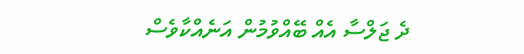ދެ ޖަލްސާ އެއް ބޭއްވުމުން އަނެއްކާވެސް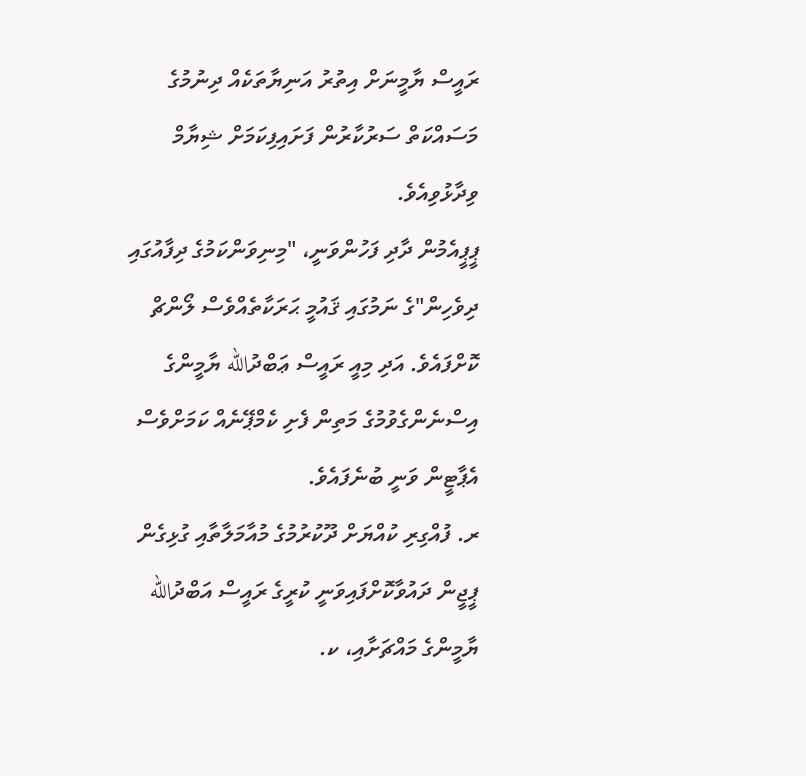ރައީސް ޔާމީނަށް އިތުރު އަނިޔާތަކެއް ދިނުމުގެ މަސައްކަތް ސަރުކާރުން ފަށައިފިކަމަށް ޝިޔާމް ވިދާޅުވިއެވެ.
ޕީޕީއެމުން ދާދި ފަހުންވަނީ، "މިނިވަންކަމުގެ ދިފާއުގައި ދިވެހިން"ގެ ނަމުގައި ޤައުމީ ޙަރަކާތެއްވެސް ލޯންޗް ކޮށްފައެވެ. އަދި މިއީ ރައީސް ޢަބްދުالله ޔާމީންގެ އިސްނެންގެވުމުގެ މަތިން ފެށި ކެމްޕޭނެއް ކަމަށްވެސް އެޕާޓީން ވަނީ ބުނެފައެވެ.
ރ. ފުއްގިރި ކުއްޔަށް ދޫކުރުމުގެ މުއާމަލާތާއި ގުޅިގެން ޕީޖީން ދައުވާކޮށްފައިވަނީ ކުރީގެ ރައީސް އަބްދުالله ޔާމީންގެ މައްޗަށާއި، ކ.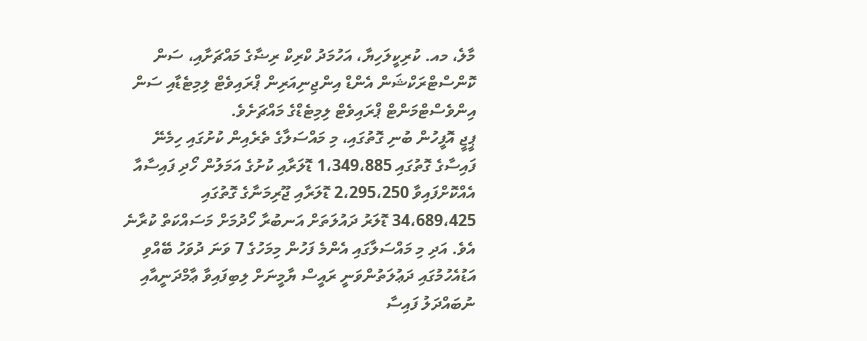މާލެ، މއ. ކުރިކީލަހިޔާ، އަހުމަދު ކްރިކް ރިޟާގެ މައްޗަށާއި، ސަން ކޮންސްޓްރަކްޝަން އެންޑް އިންޖިނިއަރިން ޕްރައިވެޓް ލިމިޓެޑާއި ސަން އިންވެސްޓްމަންޓް ޕްރައިވެޓް ލިމިޓެޑްގެ މައްޗަށެވެ.
ޕީޖީ އޮފީހުން ބުނި ގޮތުގައި، މި މައްސަލާގެ ތެރެއިން ކުށުގައި ހިމެނޭ ފައިސާގެ ގޮތުގައި 1،349،885 ޑޮލަރާއި ކުށުގެ އަމަލުން ހޯދި ފައިސާއާ އެއްކޮށްފައިވާ 2،295،250 ޑޮލަރާއި ޖޫރިމަނާގެ ގޮތުގައި 34،689،425 ޑޮލަރު ދައުލަތަށް އަނބުރާ ހޯދުމަށް މަސައްކަތް ކުރާނެ އެވެ. އަދި މި މައްސަލާގައި އެންމެ ފަހުން މިމަހުގެ 7 ވަނަ ދުވަހު ބޭއްވި އަޑުއެހުމުގައި ދަޢުލަތުންވަނީ ރައީސް ޔާމީނަށް ލިބިފައިވާ ޢާމްދަނީއާއި ނުބައްދަލު ފައިސާ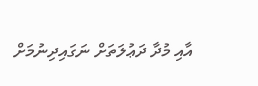އާއި މުދާ ދަޢުލަތަށް ނަގައިދިނުމަށް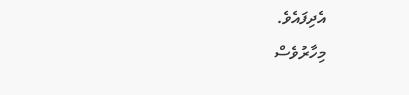އެދިފައެވެ.
މިހާރުވެސް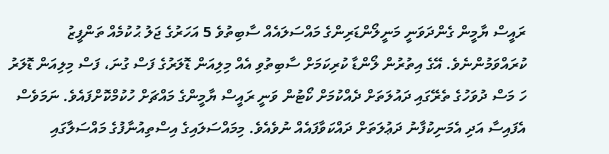ރައީސް ޔާމީން ގެންދަވަނީ މަނީލޯންޑަރިންގެ މައްސަލައެއް ސާބިތުވެ 5 އަހަރުގެ ޖަލު ޙުކުމެއް ތަންފީޒު ކުރައްވަމުންނެވެ. އޭގެ އިތުރުން ލޯންޑާ ކުރިކަމަށް ސާބިތުވި އެއް މިލިއަން ޑޮލަރުގެ ފަސް ގުނަ، ފަސް މިލިއަން ޑޮލަރު ހަ މަސް ދުވަހުގެ ތެރޭގައި ދައުލަތަށް ދެއްކުމަށް ކޯޓުން ވަނީ ރައީސް ޔާމީންގެ މައްޗަށް ހުކުމްކޮށްފައެވެ. ނަމަވެސް އެފައިސާ އަދި އެމަނިކުފާނު ދަޢުލަތަށް ދައްކަވާފައެއް ނުވެއެވެ. މިމައްސަލައިގެ އިސްތިއުނާފުގެ މައްސަލާގައި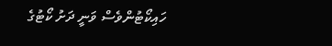ހައިކޯޓުންވެސް ވަނީ ދަށު ކޯޓުގެ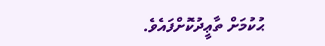ޙުކުމަށް ތާޢީދުކޮށްފައެވެ.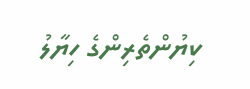ކިޔުންތެރިންގެ ހިޔާލު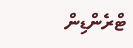ޓްރެންޑިން